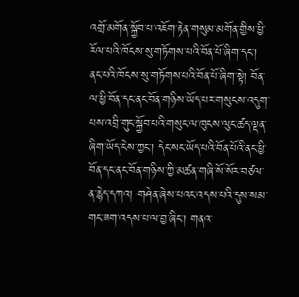འགྲོ་མགོན་སྐྱོབ་པ་འཇོག་རྟེན་གསུམ་མགོན་གྱིས་ཕྱི་རོལ་པའི་ཁོངས་སུ་གཏོགས་པའི་བོན་པོ་ཞིག་དང་། ནང་པའི་ཁོངས་སུ་གཏོགས་པའི་བོན་པོ་ཞིག་སྟེ། བོན་ལ་ཕྱི་བོན་དང་ནང་བོན་གཉིས་ཡོད་པར་གསུངས་འདུག་པས་འབྲི་གུང་སྐྱོབ་པའི་གསུང་ལ་ཁུངས་ལུང་ཚད་ལྡན་ཞིག་ཡོད་ངེས་ཀྱང་། དེང་སང་ཡོད་པའི་བོན་པོའི་ནང་ཕྱི་བོན་དང་ནང་བོན་གཉིས་ཀྱི་མཚན་གཞི་སོ་སོར་བཙལ་ན་རྙེད་དཀའ། གཤེན་ཞེས་པའང་འདས་པའི་དུས་སམ་གང་ཟག་འདས་པ་ལ་བྱ་ཞིང་། གནའ་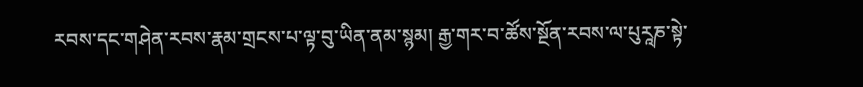རབས་དང་གཤེན་རབས་རྣམ་གྲངས་པ་ལྟ་བུ་ཡིན་ནམ་སྙམ། རྒྱ་གར་བ་ཚོས་སྔོན་རབས་ལ་པུརཱཎ་སྟེ་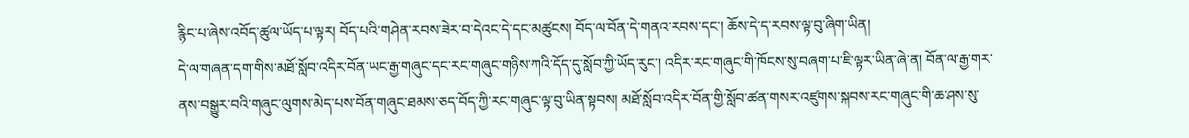རྙིང་པ་ཞེས་འབོད་ཚུལ་ཡོད་པ་ལྟར། བོད་པའི་གཤེན་རབས་ཟེར་བ་དེའང་དེ་དང་མཚུངས། བོད་ལ་བོན་དེ་གནའ་རབས་དང་། ཆོས་དེ་ད་རབས་ལྟ་བུ་ཞིག་ཡིན།
དེ་ལ་གཞན་དག་གིས་མཐོ་སློབ་འདིར་བོན་ཡང་རྒྱ་གཞུང་དང་རང་གཞུང་གཉིས་ཀའི་དོད་དུ་སློབ་ཀྱི་ཡོད་རུང་། འདིར་རང་གཞུང་གི་ཁོངས་སུ་བཞག་པ་ཇི་ལྟར་ཡིན་ཞེ་ན། བོན་ལ་རྒྱ་གར་ནས་བསྒྱུར་བའི་གཞུང་ལུགས་མེད་པས་བོན་གཞུང་ཐམས་ཅད་བོད་ཀྱི་རང་གཞུང་ལྟ་བུ་ཡིན་སྟབས། མཐོ་སློབ་འདིར་བོན་གྱི་སློབ་ཚན་གསར་འཛུགས་སྐབས་རང་གཞུང་གི་ཆ་ཤས་སུ་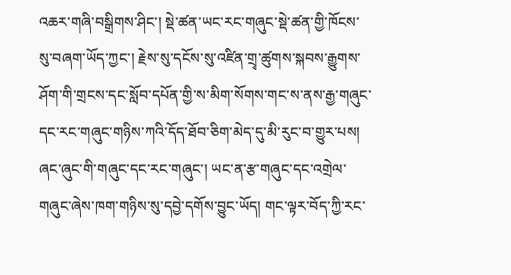འཆར་གཞི་བསྒྲིགས་ཤིང་། སྡེ་ཚན་ཡང་རང་གཞུང་སྡེ་ཚན་གྱི་ཁོངས་སུ་བཞག་ཡོད་ཀྱང་། རྗེས་སུ་དངོས་སུ་འཛིན་གྲྭ་ཚུགས་སྐབས་རྒྱུགས་ཤོག་གི་གྲངས་དང་སློབ་དཔོན་གྱི་ས་མིག་སོགས་གང་ས་ནས་རྒྱ་གཞུང་དང་རང་གཞུང་གཉིས་ཀའི་དོད་ཐོབ་ཅིག་མེད་དུ་མི་རུང་བ་གྱུར་པས། ཞང་ཞུང་གི་གཞུང་དང་རང་གཞུང་། ཡང་ན་རྩ་གཞུང་དང་འགྲེལ་གཞུང་ཞེས་ཁག་གཉིས་སུ་དབྱེ་དགོས་བྱུང་ཡོད། གང་ལྟར་བོད་ཀྱི་རང་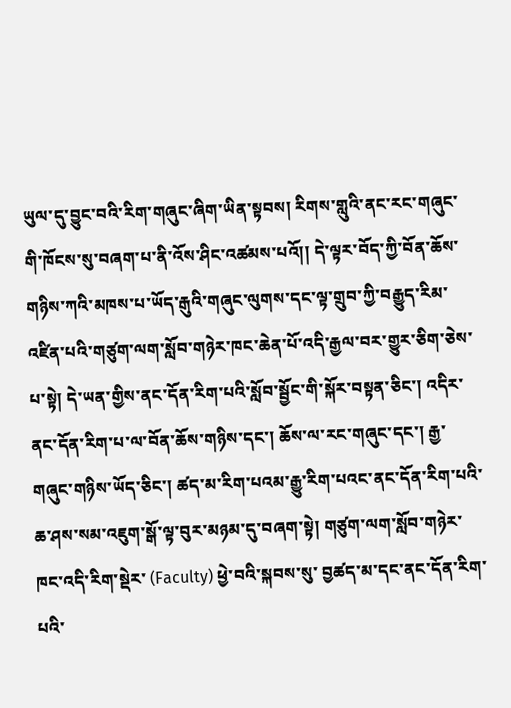ཡུལ་དུ་བྱུང་བའི་རིག་གཞུང་ཞིག་ཡིན་སྟབས། རིགས་གླུའི་ནང་རང་གཞུང་གི་ཁོངས་སུ་བཞག་པ་ནི་འོས་ཤིང་འཚམས་པའོ།། དེ་ལྟར་བོད་ཀྱི་བོན་ཆོས་གཉིས་ཀའི་མཁས་པ་ཡོད་རྒུའི་གཞུང་ལུགས་དང་ལྟ་གྲུབ་ཀྱི་བརྒྱུད་རིམ་འཛིན་པའི་གཙུག་ལག་སློབ་གཉེར་ཁང་ཆེན་པོ་འདི་རྒྱལ་བར་གྱུར་ཅིག་ཅེས་པ་སྟེ། དེ་ཡན་གྱིས་ནང་དོན་རིག་པའི་སློབ་སྦྱོང་གི་སྐོར་བསྟན་ཅིང་། འདིར་ནང་དོན་རིག་པ་ལ་བོན་ཆོས་གཉིས་དང་། ཆོས་ལ་རང་གཞུང་དང་། རྒྱ་གཞུང་གཉིས་ཡོད་ཅིང་། ཚད་མ་རིག་པའམ་རྒྱུ་རིག་པའང་ནང་དོན་རིག་པའི་ཆ་ཤས་སམ་འཇུག་སྒོ་ལྟ་བུར་མཉམ་དུ་བཞག་སྟེ། གཙུག་ལག་སློབ་གཉེར་ཁང་འདི་རིག་སྡེར་ (Faculty) ཕྱེ་བའི་སྐབས་སུ་ བྱཚད་མ་དང་ནང་དོན་རིག་པའི་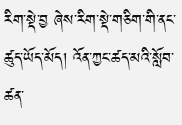རིག་སྡེ་བྱ ཞེས་རིག་སྡེ་གཅིག་གི་ནང་ཚུད་ཡོད་མོད། འོན་ཀྱང་ཚད་མའི་སློབ་ཚན་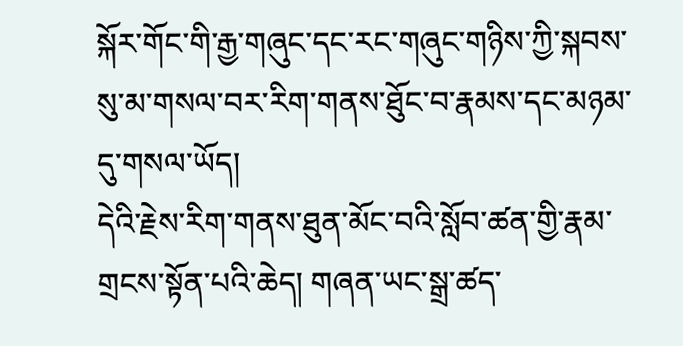སྐོར་གོང་གི་རྒྱ་གཞུང་དང་རང་གཞུང་གཉིས་ཀྱི་སྐབས་སུ་མ་གསལ་བར་རིག་གནས་ཐོུང་བ་རྣམས་དང་མཉམ་དུ་གསལ་ཡོད།
དེའི་རྗེས་རིག་གནས་ཐུན་མོང་བའི་སློབ་ཚན་གྱི་རྣམ་གྲངས་སྟོན་པའི་ཆེད། གཞན་ཡང་སྒྲ་ཚད་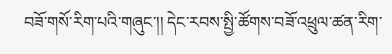བཟོ་གསོ་རིག་པའི་གཞུང་།། དེང་རབས་སྤྱི་ཚོགས་བཟོ་འཕྲུལ་ཚན་རིག་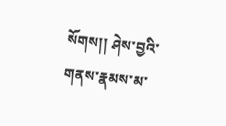སོགས།། ཤེས་བྱའི་གནས་རྣམས་མ་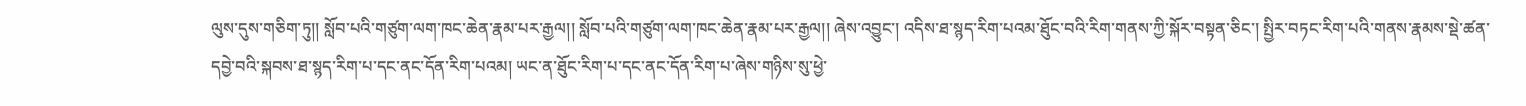ལུས་དུས་གཅིག་ཏུ།། སློབ་པའི་གཙུག་ལག་ཁང་ཆེན་རྣམ་པར་རྒྱལ།། སློབ་པའི་གཙུག་ལག་ཁང་ཆེན་རྣམ་པར་རྒྱལ།། ཞེས་འབྱུང་། འདིས་ཐ་སྙད་རིག་པའམ་ཐོུང་བའི་རིག་གནས་ཀྱི་སྐོར་བསྟན་ཅིང་། སྤྱིར་བཏང་རིག་པའི་གནས་རྣམས་སྡེ་ཚན་དབྱེ་བའི་སྐབས་ཐ་སྙད་རིག་པ་དང་ནང་དོན་རིག་པའམ། ཡང་ན་ཐོུང་རིག་པ་དང་ནང་དོན་རིག་པ་ཞེས་གཉིས་སུ་ཕྱེ་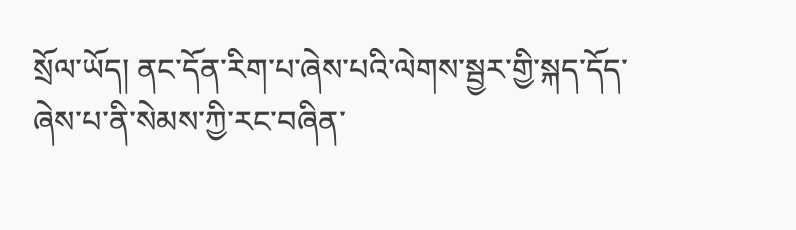སྲོལ་ཡོད། ནང་དོན་རིག་པ་ཞེས་པའི་ལེགས་སྦྱར་གྱི་སྐད་དོད་ཞེས་པ་ནི་སེམས་ཀྱི་རང་བཞིན་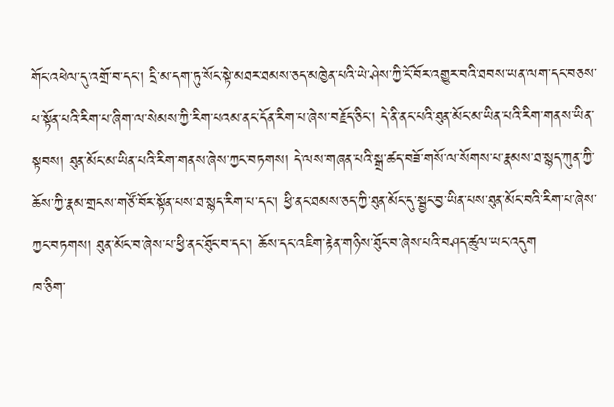གོང་འཕེལ་དུ་འགྲོ་བ་དང་། དྲི་མ་དག་ཏུ་སོང་སྟེ་མཐར་ཐམས་ཅད་མཁྱེན་པའི་ཡེ་ཤེས་ཀྱི་ངོ་བོར་འགྱུར་བའི་ཐབས་ཡན་ལག་དང་བཅས་པ་སྟོན་པའི་རིག་པ་ཞིག་ལ་སེམས་ཀྱི་རིག་པའམ་ནང་དོན་རིག་པ་ཞེས་བརྗོད་ཅིང་། དེ་ནི་ནང་པའི་ཐུན་མོང་མ་ཡིན་པའི་རིག་གནས་ཡིན་སྟབས། ཐུན་མོང་མ་ཡིན་པའི་རིག་གནས་ཞེས་ཀྱང་བཏགས། དེ་ལས་གཞན་པའི་སྒྲ་ཚད་བཟོ་གསོ་ལ་སོགས་པ་རྣམས་ཐ་སྙད་ཀུན་ཀྱི་ཆོས་ཀྱི་རྣམ་གྲངས་གཙོ་བོར་སྟོན་པས་ཐ་སྙད་རིག་པ་དང་། ཕྱི་ནང་ཐམས་ཅད་ཀྱི་ཐུན་མོང་དུ་སྦྱང་བྱ་ཡིན་པས་ཐུན་མོང་བའི་རིག་པ་ཞེས་ཀྱང་བཏགས། ཐུན་མོང་བ་ཞེས་པ་ཕྱི་ནང་ཐོུང་བ་དང་། ཆོས་དང་འཇིག་རྟེན་གཉིས་ཐོུང་བ་ཞེས་པའི་བཤད་ཚུལ་ཡང་འདུག
ཁ་ཅིག་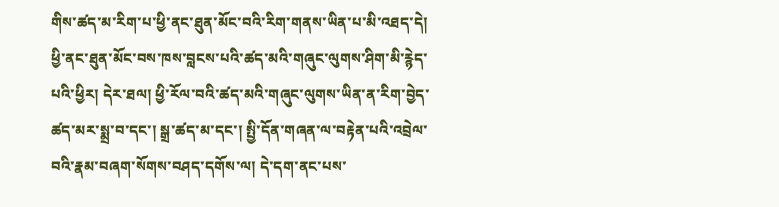གིས་ཚད་མ་རིག་པ་ཕྱི་ནང་ཐུན་མོང་བའི་རིག་གནས་ཡིན་པ་མི་འཐད་དེ། ཕྱི་ནང་ཐུན་མོང་བས་ཁས་བླངས་པའི་ཚད་མའི་གཞུང་ལུགས་ཤིག་མི་རྙེད་པའི་ཕྱིར། དེར་ཐལ། ཕྱི་རོལ་བའི་ཚད་མའི་གཞུང་ལུགས་ཡིན་ན་རིག་བྱེད་ཚད་མར་སྨྲ་བ་དང་། སྒྲ་ཚད་མ་དང་། སྤྱི་དོན་གཞན་ལ་བརྟེན་པའི་འབྲེལ་བའི་རྣམ་བཞག་སོགས་བཤད་དགོས་ལ། དེ་དག་ནང་པས་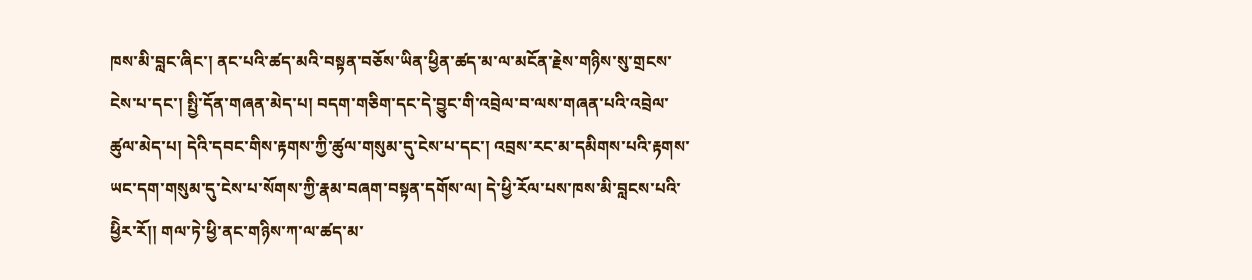ཁས་མི་བླང་ཞིང་། ནང་པའི་ཚད་མའི་བསྟན་བཅོས་ཡིན་ཕྱིན་ཚད་མ་ལ་མངོན་རྗེས་གཉིས་སུ་གྲངས་ངེས་པ་དང་། སྤྱི་དོན་གཞན་མེད་པ། བདག་གཅིག་དང་དེ་བྱུང་གི་འབྲེལ་བ་ལས་གཞན་པའི་འབྲེལ་ཚུལ་མེད་པ། དེའི་དབང་གིས་རྟགས་ཀྱི་ཚུལ་གསུམ་དུ་ངེས་པ་དང་། འབྲས་རང་མ་དམིགས་པའི་རྟགས་ཡང་དག་གསུམ་དུ་ངེས་པ་སོགས་ཀྱི་རྣམ་བཞག་བསྟན་དགོས་ལ། དེ་ཕྱི་རོལ་པས་ཁས་མི་བླངས་པའི་ཕྱིེར་རོ།། གལ་ཏེ་ཕྱི་ནང་གཉིས་ཀ་ལ་ཚད་མ་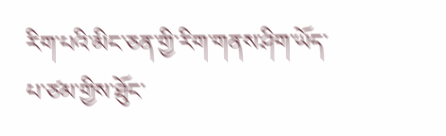རིག་པའི་མིང་ཅན་གྱི་རིག་གནས་ཤིག་ཡོད་པ་ཙམ་གྱིས་ཐོུང་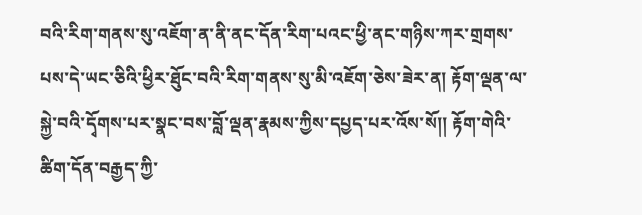བའི་རིག་གནས་སུ་འཇོག་ན་ནི་ནང་དོན་རིག་པའང་ཕྱི་ནང་གཉིས་ཀར་གྲགས་པས་དེ་ཡང་ཅིའི་ཕྱིར་ཐོུང་བའི་རིག་གནས་སུ་མི་འཇོག་ཅེས་ཟེར་ན། རྟོག་ལྡན་ལ་སྐྱེ་བའི་དྭོགས་པར་སྣང་བས་བློ་ལྡན་རྣམས་ཀྱིས་དཔྱད་པར་འོས་སོ།། རྟོག་གེའི་ཚིག་དོན་བརྒྱད་ཀྱི་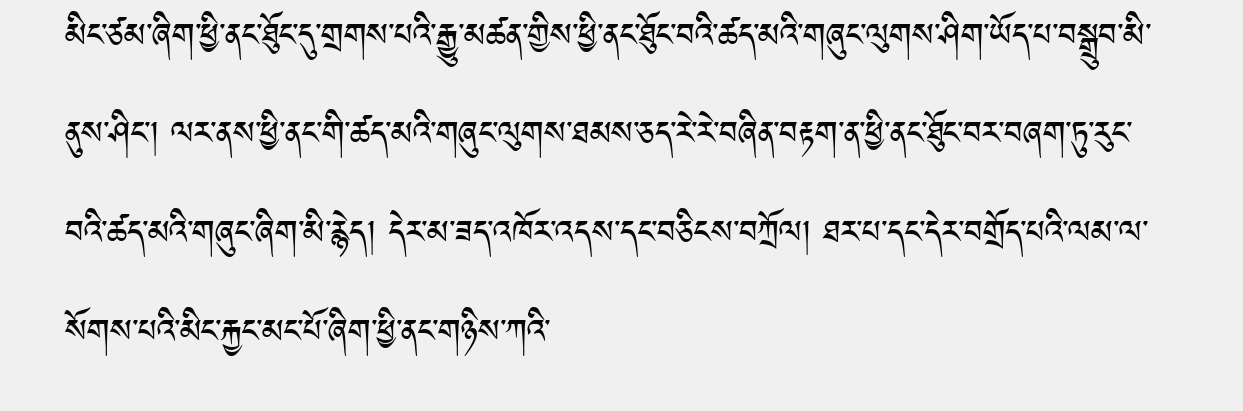མིང་ཙམ་ཞིག་ཕྱི་ནང་ཐོུང་དུ་གྲགས་པའི་རྒྱུ་མཚན་གྱིས་ཕྱི་ནང་ཐོུང་བའི་ཚད་མའི་གཞུང་ལུགས་ཤིག་ཡོད་པ་བསྒྲུབ་མི་ནུས་ཤིང་། ལར་ནས་ཕྱི་ནང་གི་ཚད་མའི་གཞུང་ལུགས་ཐམས་ཅད་རེ་རེ་བཞིན་བརྟག་ན་ཕྱི་ནང་ཐོུང་བར་བཞག་ཏུ་རུང་བའི་ཚད་མའི་གཞུང་ཞིག་མི་རྙེད། དེར་མ་ཟད་འཁོར་འདས་དང་བཅིངས་བཀྲོལ། ཐར་པ་དང་དེར་བགྲོད་པའི་ལམ་ལ་སོགས་པའི་མིང་རྐྱང་མང་པོ་ཞིག་ཕྱི་ནང་གཉིས་ཀའི་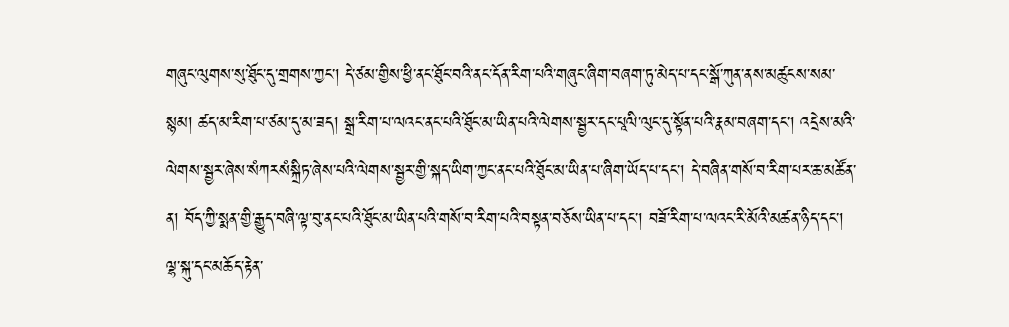གཞུང་ལུགས་སུ་ཐོུང་དུ་གྲགས་ཀྱང་། དེ་ཙམ་གྱིས་ཕྱི་ནང་ཐོུང་བའི་ནང་དོན་རིག་པའི་གཞུང་ཞིག་བཞག་ཏུ་མེད་པ་དང་སྒོ་ཀུན་ནས་མཚུངས་སམ་སྙམ། ཚད་མ་རིག་པ་ཙམ་དུ་མ་ཟད། སྒྲ་རིག་པ་ལའང་ནང་པའི་ཐོུང་མ་ཡིན་པའི་ལེགས་སྦྱར་དང་པཱལི་ལུང་དུ་སྟོན་པའི་རྣམ་བཞག་དང་། འདྲེས་མའི་ལེགས་སྦྱར་ཞེས་སཾཀརསཾསྐྲིཏ་ཞེས་པའི་ལེགས་སྦྱར་གྱི་སྐད་ཡིག་ཀྱང་ནང་པའི་ཐོུང་མ་ཡིན་པ་ཞིག་ཡོད་པ་དང་། དེ་བཞིན་གསོ་བ་རིག་པར་ཆ་མཚོན་ན། བོད་ཀྱི་སྨན་གྱི་རྒྱུད་བཞི་ལྟ་བུ་ནང་པའི་ཐོུང་མ་ཡིན་པའི་གསོ་བ་རིག་པའི་བསྟན་བཅོས་ཡིན་པ་དང་། བཟོ་རིག་པ་ལའང་རི་མོའི་མཚན་ཉིད་དང་། ལྷ་སྐུ་དང་མཆོད་རྟེན་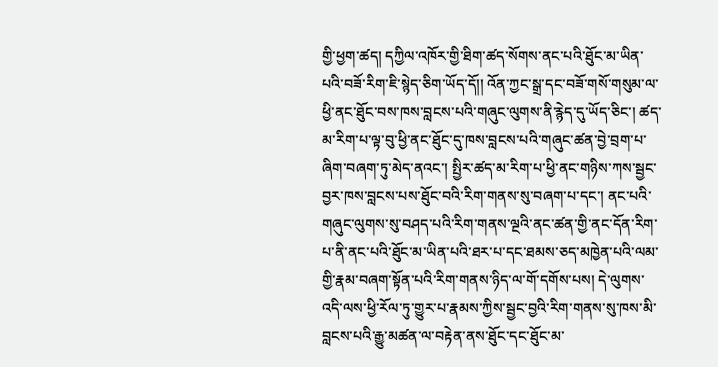གྱི་ཕྱག་ཚད། དཀྱིལ་འཁོར་གྱི་ཐིག་ཚད་སོགས་ནང་པའི་ཐོུང་མ་ཡིན་པའི་བཟོ་རིག་ཇི་སྙེད་ཅིག་ཡོད་དོ།། འོན་ཀྱང་སྒྲ་དང་བཟོ་གསོ་གསུམ་ལ་ཕྱི་ནང་ཐོུང་བས་ཁས་བླངས་པའི་གཞུང་ལུགས་ནི་རྙེད་དུ་ཡོད་ཅིང་། ཚད་མ་རིག་པ་ལྟ་བུ་ཕྱི་ནང་ཐོུང་དུ་ཁས་བླངས་པའི་གཞུང་ཚན་བྱེ་བྲག་པ་ཞིག་བཞག་ཏུ་མེད་ནའང་། སྤྱིར་ཚད་མ་རིག་པ་ཕྱི་ནང་གཉིས་ཀས་སྦྱང་བྱར་ཁས་བླངས་པས་ཐོུང་བའི་རིག་གནས་སུ་བཞག་པ་དང་། ནང་པའི་གཞུང་ལུགས་སུ་བཤད་པའི་རིག་གནས་ལྔའི་ནང་ཚན་གྱི་ནང་དོན་རིག་པ་ནི་ནང་པའི་ཐོུང་མ་ཡིན་པའི་ཐར་པ་དང་ཐམས་ཅད་མཁྱེན་པའི་ལམ་གྱི་རྣམ་བཞག་སྟོན་པའི་རིག་གནས་ཉིད་ལ་གོ་དགོས་པས། དེ་ལུགས་འདི་ལས་ཕྱི་རོལ་ཏུ་གྱུར་པ་རྣམས་ཀྱིས་སྦྱང་བྱའི་རིག་གནས་སུ་ཁས་མི་བླངས་པའི་རྒྱུ་མཚན་ལ་བརྟེན་ནས་ཐོུང་དང་ཐོུང་མ་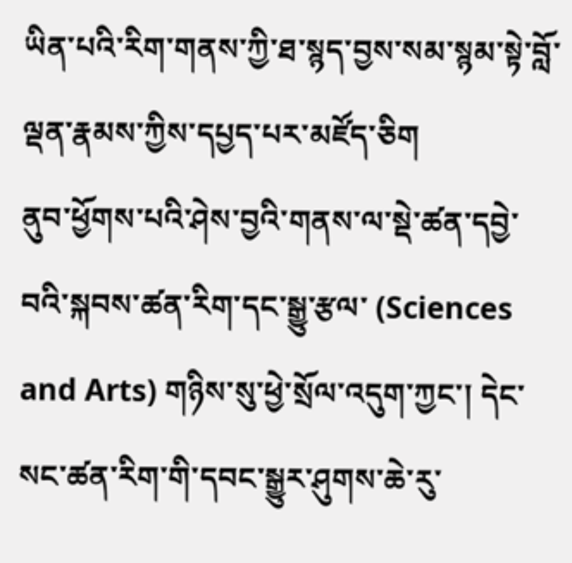ཡིན་པའི་རིག་གནས་ཀྱི་ཐ་སྙད་བྱས་སམ་སྙམ་སྟེ་བློ་ལྡན་རྣམས་ཀྱིས་དཔྱད་པར་མཛོད་ཅིག
ནུབ་ཕྱོགས་པའི་ཤེས་བྱའི་གནས་ལ་སྡེ་ཚན་དབྱེ་བའི་སྐབས་ཚན་རིག་དང་སྒྱུ་རྩལ་ (Sciences and Arts) གཉིས་སུ་ཕྱེ་སྲོལ་འདུག་ཀྱང་། དེང་སང་ཚན་རིག་གི་དབང་སྒྱུར་ཤུགས་ཆེ་རུ་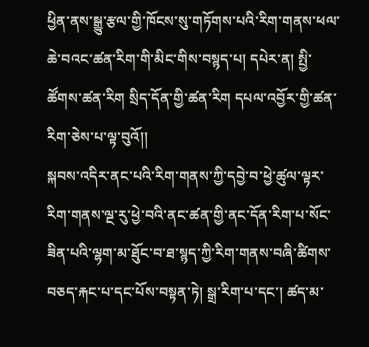ཕྱིན་ནས་སྒྱུ་རྩལ་གྱི་ཁོངས་སུ་གཏོགས་པའི་རིག་གནས་ཕལ་ཆེ་བའང་ཚན་རིག་གི་མིང་གིས་བསྙད་པ། དཔེར་ན། སྤྱི་ཚོགས་ཚན་རིག སྲིད་དོན་གྱི་ཚན་རིག དཔལ་འབྱོར་གྱི་ཚན་རིག་ཅེས་པ་ལྟ་བུའོ།།
སྐབས་འདིར་ནང་པའི་རིག་གནས་ཀྱི་དབྱེ་བ་ཕྱེ་ཚུལ་ལྟར་རིག་གནས་ལྔ་རུ་ཕྱེ་བའི་ནང་ཚན་གྱི་ནང་དོན་རིག་པ་སོང་ཟིན་པའི་ལྷག་མ་ཐོུང་བ་ཐ་སྙད་ཀྱི་རིག་གནས་བཞི་ཚིགས་བཅད་རྐང་པ་དང་པོས་བསྟན་ཏེ། སྒྲ་རིག་པ་དང་། ཚད་མ་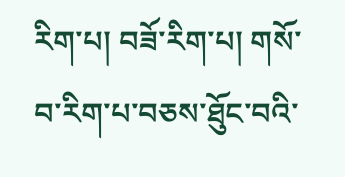རིག་པ། བཟོ་རིག་པ། གསོ་བ་རིག་པ་བཅས་ཐོུང་བའི་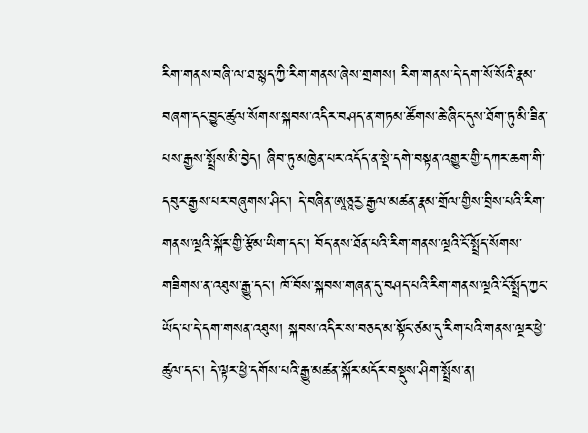རིག་གནས་བཞི་ལ་ཐ་སྙད་ཀྱི་རིག་གནས་ཞེས་གྲགས། རིག་གནས་དེ་དག་སོ་སོའི་རྣམ་བཞག་དང་བྱུང་ཚུལ་སོགས་སྐབས་འདིར་བཤད་ན་གཏམ་ཚོགས་ཆེ་ཞིང་དུས་ཐོག་ཏུ་མི་ཟིན་པས་རྒྱས་སྤྲོས་མི་བྱེད། ཞིབ་ཏུ་མཁྱེན་པར་འདོད་ན་སྡེ་དགེ་བསྟན་འགྱུར་གྱི་དཀར་ཆག་གི་དབུར་རྒྱས་པར་བཞུགས་ཤིང་། དེ་བཞིན་ཨཱཅཱརྱ་རྒྱལ་མཚན་རྣམ་གྲོལ་གྱིས་བྲིས་པའི་རིག་གནས་ལྔའི་སྐོར་གྱི་རྩོམ་ཡིག་དང་། བོད་ནས་ཐོན་པའི་རིག་གནས་ལྔའི་ངོ་སྤྲོད་སོགས་གཟིགས་ན་འཐུས་རྒྱུ་དང་། ཁོ་བོས་སྐབས་གཞན་དུ་བཤད་པའི་རིག་གནས་ལྔའི་ངོ་སྤྲོད་ཀྱང་ཡོད་པ་དེ་དག་གསན་འཐུས། སྐབས་འདིར་ས་བཅད་མ་སྟོང་ཙམ་དུ་རིག་པའི་གནས་ལྔར་ཕྱེ་ཚུལ་དང་། དེ་ལྟར་ཕྱེ་དགོས་པའི་རྒྱུ་མཚན་སྐོར་མདོར་བསྡུས་ཤིག་སྤྲོས་ན།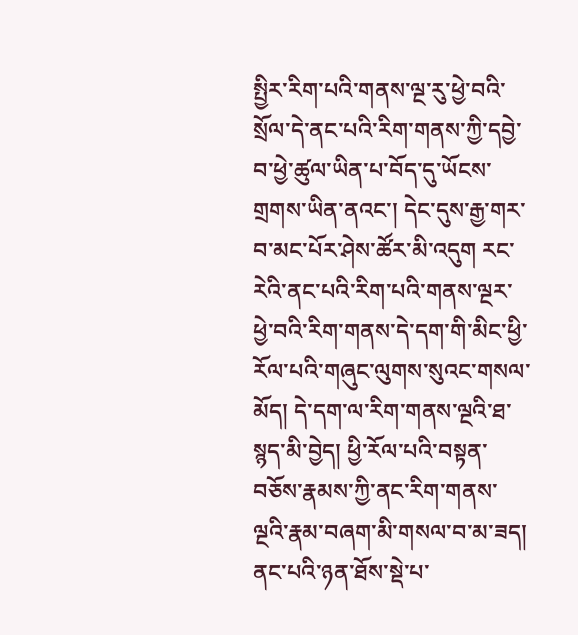སྤྱིར་རིག་པའི་གནས་ལྔ་རུ་ཕྱེ་བའི་སྲོལ་དེ་ནང་པའི་རིག་གནས་ཀྱི་དབྱེ་བ་ཕྱེ་ཚུལ་ཡིན་པ་བོད་དུ་ཡོངས་གྲགས་ཡིན་ནའང་། དེང་དུས་རྒྱ་གར་བ་མང་པོར་ཤེས་ཚོར་མི་འདུག རང་རེའི་ནང་པའི་རིག་པའི་གནས་ལྔར་ཕྱེ་བའི་རིག་གནས་དེ་དག་གི་མིང་ཕྱི་རོལ་པའི་གཞུང་ལུགས་སུའང་གསལ་མོད། དེ་དག་ལ་རིག་གནས་ལྔའི་ཐ་སྙད་མི་བྱེད། ཕྱི་རོལ་པའི་བསྟན་བཅོས་རྣམས་ཀྱི་ནང་རིག་གནས་ལྔའི་རྣམ་བཞག་མི་གསལ་བ་མ་ཟད། ནང་པའི་ཉན་ཐོས་སྡེ་པ་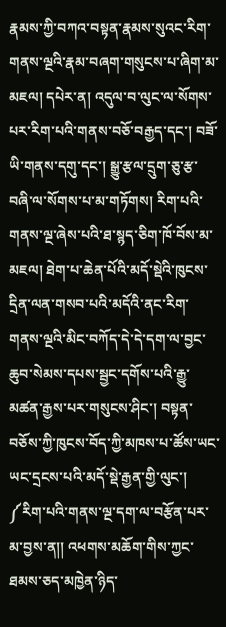རྣམས་ཀྱི་བཀའ་བསྟན་རྣམས་སུའང་རིག་གནས་ལྔའི་རྣམ་བཞག་གསུངས་པ་ཞིག་མ་མཇལ། དཔེར་ན། འདུལ་བ་ལུང་ལ་སོགས་པར་རིག་པའི་གནས་བཅོ་བརྒྱད་དང་། བཟོ་ཡི་གནས་དགུ་དང་། སྒྱུ་རྩལ་དྲུག་ཅུ་རྩ་བཞི་ལ་སོགས་པ་མ་གཏོགས། རིག་པའི་གནས་ལྔ་ཞེས་པའི་ཐ་སྙད་ཅིག་ཁོ་བོས་མ་མཇལ། ཐེག་པ་ཆེན་པོའི་མདོ་སྡེའི་ཁུངས་དྲིན་ལན་གསབ་པའི་མདོའི་ནང་རིག་གནས་ལྔའི་མིང་བཀོད་དེ་དེ་དག་ལ་བྱང་ཆུབ་སེམས་དཔས་སྦྱང་དགོས་པའི་རྒྱུ་མཚན་རྒྱས་པར་གསུངས་ཤིང་། བསྟན་བཅོས་ཀྱི་ཁུངས་བོད་ཀྱི་མཁས་པ་ཚོས་ཡང་ཡང་དྲངས་པའི་མདོ་སྡེ་རྒྱན་གྱི་ལུང་། ༼རིག་པའི་གནས་ལྔ་དག་ལ་བརྩོན་པར་མ་བྱས་ན།། འཕགས་མཆོག་གིས་ཀྱང་ཐམས་ཅད་མཁྱེན་ཉིད་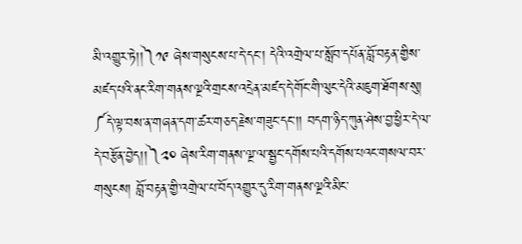མི་འགྱུར་ཏེ།།༽༡༩ ཞེས་གསུངས་པ་དེ་དང་། དེའི་འགྲེལ་པ་སློབ་དཔོན་བློ་བརྟན་གྱིས་མཛད་པའི་ནང་རིག་གནས་ལྔའི་གྲངས་འདྲེན་མཛད་དེ་གོང་གི་ལུང་དེའི་མཇུག་ཐོགས་སུ། ༼དེ་ལྟ་བས་ན་གཞན་དག་ཚར་གཅད་རྗེས་གཟུང་དང་།། བདག་ཉིད་ཀུན་ཤེས་བྱ་ཕྱིར་དེ་ལ་དེ་བརྩོན་བྱེད།།༽༢༠ ཞེས་རིག་གནས་ལྔ་ལ་སྦྱང་དགོས་པའི་དགོས་པའང་གསལ་བར་གསུངས། བློ་བརྟན་གྱི་འགྲེལ་པ་བོད་འགྱུར་དུ་རིག་གནས་ལྔའི་མིང་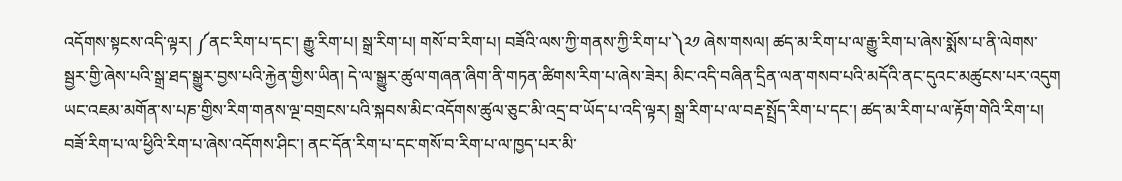འདོགས་སྟངས་འདི་ལྟར། ༼ནང་རིག་པ་དང་། རྒྱུ་རིག་པ། སྒྲ་རིག་པ། གསོ་བ་རིག་པ། བཟོའི་ལས་ཀྱི་གནས་ཀྱི་རིག་པ་༽༢༡ ཞེས་གསལ། ཚད་མ་རིག་པ་ལ་རྒྱུ་རིག་པ་ཞེས་སྨོས་པ་ནི་ལེགས་སྦྱར་གྱི་ཞེས་པའི་སྒྲ་ཐད་སྒྱུར་བྱས་པའི་རྐྱེན་གྱིས་ཡིན། དེ་ལ་སྒྱུར་ཚུལ་གཞན་ཞིག་ནི་གཏན་ཚིགས་རིག་པ་ཞེས་ཟེར། མིང་འདི་བཞིན་དྲིན་ལན་གསབ་པའི་མདོའི་ནང་དུའང་མཚུངས་པར་འདུག ཡང་འཇམ་མགོན་ས་པཎ་གྱིས་རིག་གནས་ལྔ་བགྲངས་པའི་སྐབས་མིང་འདོགས་ཚུལ་ཅུང་མི་འདྲ་བ་ཡོད་པ་འདི་ལྟར། སྒྲ་རིག་པ་ལ་བརྡ་སྤྲོད་རིག་པ་དང་། ཚད་མ་རིག་པ་ལ་རྟོག་གེའི་རིག་པ། བཟོ་རིག་པ་ལ་ཕྱིའི་རིག་པ་ཞེས་འདོགས་ཤིང་། ནང་དོན་རིག་པ་དང་གསོ་བ་རིག་པ་ལ་ཁྱད་པར་མི་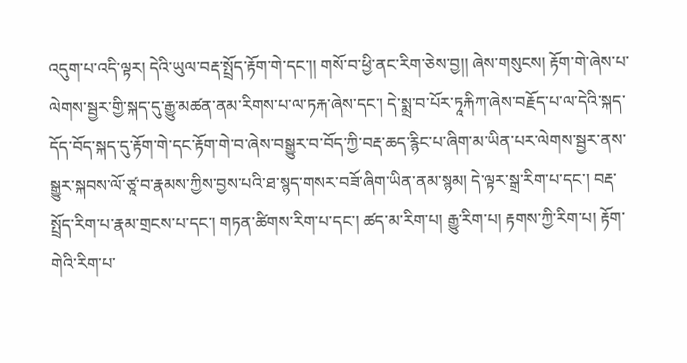འདུག་པ་འདི་ལྟར། དེའི་ཡུལ་བརྡ་སྤྲོད་རྟོག་གེ་དང་།། གསོ་བ་ཕྱི་ནང་རིག་ཅེས་བྱ།། ཞེས་གསུངས། རྟོག་གེ་ཞེས་པ་ལེགས་སྦྱར་གྱི་སྐད་དུ་རྒྱུ་མཚན་ནམ་རིགས་པ་ལ་ཏརྐ་ཞེས་དང་། དེ་སྨྲ་བ་པོར་ཏཱརྐིཀ་ཞེས་བརྗོད་པ་ལ་དེའི་སྐད་དོད་བོད་སྐད་དུ་རྟོག་གེ་དང་རྟོག་གེ་བ་ཞེས་བསྒྱུར་བ་བོད་ཀྱི་བརྡ་ཆད་རྙིང་པ་ཞིག་མ་ཡིན་པར་ལེགས་སྦྱར་ནས་སྒྱུར་སྐབས་ལོ་ཙཱ་བ་རྣམས་ཀྱིས་བྱས་པའི་ཐ་སྙད་གསར་བཟོ་ཞིག་ཡིན་ནམ་སྙམ། དེ་ལྟར་སྒྲ་རིག་པ་དང་། བརྡ་སྤྲོད་རིག་པ་རྣམ་གྲངས་པ་དང་། གཏན་ཚིགས་རིག་པ་དང་། ཚད་མ་རིག་པ། རྒྱུ་རིག་པ། རྟགས་ཀྱི་རིག་པ། རྟོག་གེའི་རིག་པ་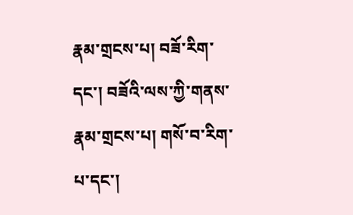རྣམ་གྲངས་པ། བཟོ་རིག་དང་། བཟོའི་ལས་ཀྱི་གནས་རྣམ་གྲངས་པ། གསོ་བ་རིག་པ་དང་།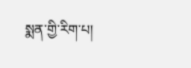སྨན་གྱི་རིག་པ།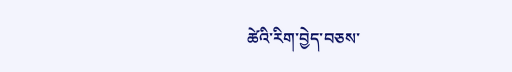ཚེའི་རིག་བྱེད་བཅས་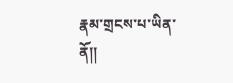རྣམ་གྲངས་པ་ཡིན་ནོ།།